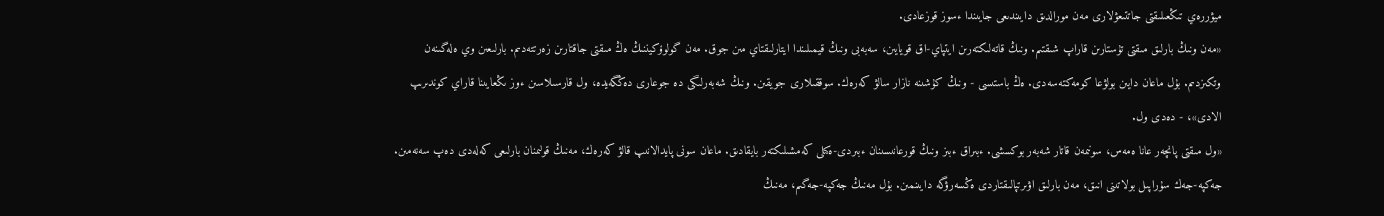ميۋررەي تىڭعىلىقتى جاتتىعۋلارى مەن مورالدىق دايىندىعى جايىندا ءسوز قوزعادى.
«مەن ونىڭ بارلىق مىقتى تۇستارىن قاراپ شىقتىم. ونىڭ قاتەلىكتەرىن ايتپاي-اق قويايىن، سەبەبى ونىڭ قيمىلىندا ايتارلىقتاي مىن جوق. مەن گولوۆكيننىڭ ەڭ مىقتى جاقتارىن زەرتتەدىم. بارلىعىن وي ەلەگىنەن وتكىزدىم. بۇل ماعان دايىن بولۋعا كومەكتەسەدى. ەڭ باستىسى - ونىڭ كۇشىنە نازار سالۋ كەرەك. سوققىلارى جويقىن. ونىڭ شەبەرلىگى دە جوعارى دەڭگەيدە، ول قارسىلاسىن ءوز ىڭعايىنا قاراي كوندىرىپ الادى»، - دەدى ول.
«ول مىقتى پانچەر عانا ەمەس، سونىمەن قاتار شەبەر بوكسشى. ءبىراق ءبىز ونىڭ قورعانىسىنان ءبىردى-ەكىلى كەمشىلىكتەر بايقادىق. ماعان سونى پايدالانىپ قالۋ كەرەك، مەنىڭ قولىمنان بارلىعى كەلەدى دەپ سەنەمىن. جەكپە-جەك سۇراپىل بولاتىنى انىق، مەن بارلىق اۋىرتپالىقتاردى ەڭسەرۋگە دايىنمىن. بۇل مەنىڭ جەكپە-جەگىم، مەنىڭ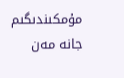مۇمكىندىگىم جانە مەن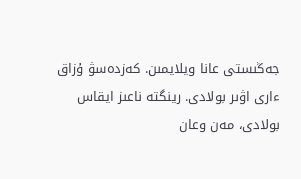جەڭىستى عانا ويلايمىن. كەزدەسۋ ۇزاق ءارى اۋىر بولادى. رينگتە ناعىز ايقاس بولادى، مەن وعان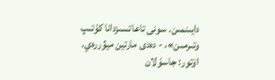دايىنمىن. سونى تاعاتسىزدانا كۇتىپ وتىرمىن»، - دەدى مارتين ميۋررەي.
اۆتور: جاسۇلان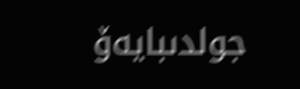جولدىبايەۆ